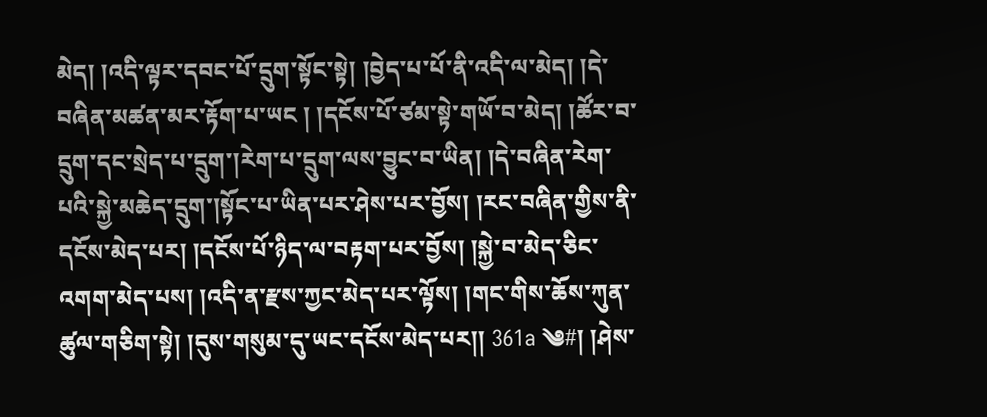མེད། །འདི་ལྟར་དབང་པོ་དྲུག་སྟོང་སྟེ། །བྱེད་པ་པོ་ནི་འདི་ལ་མེད། །དེ་བཞིན་མཚན་མར་རྟོག་པ་ཡང ། །དངོས་པོ་ཙམ་སྟེ་གཡོ་བ་མེད། །ཚོར་བ་དྲུག་དང་སྲེད་པ་དྲུག་།རེག་པ་དྲུག་ལས་བྱུང་བ་ཡིན། །དེ་བཞིན་རེག་པའི་སྐྱེ་མཆེད་དྲུག་།སྟོང་པ་ཡིན་པར་ཤེས་པར་བྱོས། །རང་བཞིན་གྱིས་ནི་དངོས་མེད་པར། །དངོས་པོ་ཉིད་ལ་བརྟག་པར་བྱོས། །སྐྱེ་བ་མེད་ཅིང་འགག་མེད་པས། །འདི་ན་རྫས་ཀྱང་མེད་པར་ལྟོས། །གང་གིས་ཆོས་ཀུན་ཚུལ་གཅིག་སྟེ། །དུས་གསུམ་དུ་ཡང་དངོས་མེད་པར།། 361a ༄#། །ཤེས་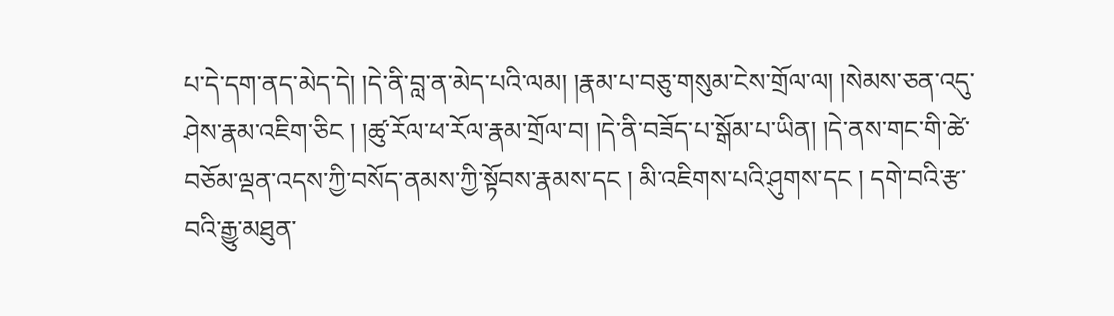པ་དེ་དག་ནད་མེད་དེ། །དེ་ནི་བླ་ན་མེད་པའི་ལམ། །རྣམ་པ་བཅུ་གསུམ་ངེས་གྲོལ་ལ། །སེམས་ཅན་འདུ་ཤེས་རྣམ་འཇིག་ཅིང ། །ཚུ་རོལ་ཕ་རོལ་རྣམ་གྲོལ་བ། །དེ་ནི་བཟོད་པ་སྒོམ་པ་ཡིན། །དེ་ནས་གང་གི་ཚེ་བཅོམ་ལྡན་འདས་ཀྱི་བསོད་ནམས་ཀྱི་སྟོབས་རྣམས་དང ། མི་འཇིགས་པའི་ཤུགས་དང ། དགེ་བའི་རྩ་བའི་རྒྱུ་མཐུན་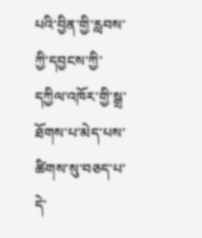པའི་བྱིན་གྱི་རླབས་ཀྱི་དབྱངས་ཀྱི་དཀྱིལ་འཁོར་གྱི་སྒྲ་ཐོགས་པ་མེད་པས་ཚིགས་སུ་བཅད་པ་དེ་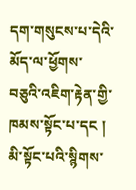དག་གསུངས་པ་དེའི་མོད་ལ་ཕྱོགས་བཅུའི་འཇིག་རྟེན་གྱི་ཁམས་སྟོང་པ་དང ། མི་སྟོང་པའི་སྙིགས་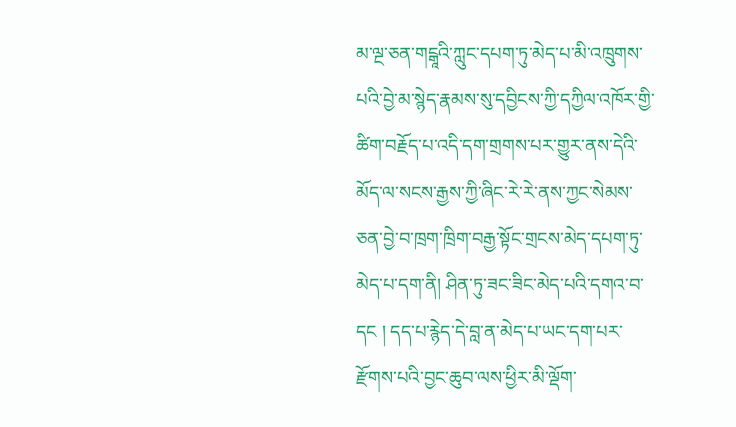མ་ལྔ་ཅན་གངྒཱའི་ཀླུང་དཔག་ཏུ་མེད་པ་མི་འཁྲུགས་པའི་བྱེ་མ་སྙེད་རྣམས་སུ་དབྱིངས་ཀྱི་དཀྱིལ་འཁོར་གྱི་ཚིག་བརྗོད་པ་འདི་དག་གྲགས་པར་གྱུར་ནས་དེའི་མོད་ལ་སངས་རྒྱས་ཀྱི་ཞིང་རེ་རེ་ནས་ཀྱང་སེམས་ཅན་བྱེ་བ་ཁྲག་ཁྲིག་བརྒྱ་སྟོང་གྲངས་མེད་དཔག་ཏུ་མེད་པ་དག་ནི། ཤིན་ཏུ་ཟང་ཟིང་མེད་པའི་དགའ་བ་དང ། དད་པ་རྙེད་དེ་བླ་ན་མེད་པ་ཡང་དག་པར་རྫོགས་པའི་བྱང་ཆུབ་ལས་ཕྱིར་མི་ལྡོག་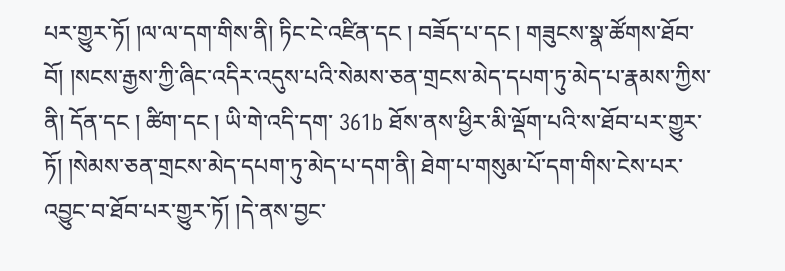པར་གྱུར་ཏོ། །ལ་ལ་དག་གིས་ནི། ཏིང་ངེ་འཛིན་དང ། བཟོད་པ་དང ། གཟུངས་སྣ་ཚོགས་ཐོབ་བོ། །སངས་རྒྱས་ཀྱི་ཞིང་འདིར་འདུས་པའི་སེམས་ཅན་གྲངས་མེད་དཔག་ཏུ་མེད་པ་རྣམས་ཀྱིས་ནི། དོན་དང ། ཚིག་དང ། ཡི་གེ་འདི་དག་ 361b ཐོས་ནས་ཕྱིར་མི་ལྡོག་པའི་ས་ཐོབ་པར་གྱུར་ཏོ། །སེམས་ཅན་གྲངས་མེད་དཔག་ཏུ་མེད་པ་དག་ནི། ཐེག་པ་གསུམ་པོ་དག་གིས་ངེས་པར་འབྱུང་བ་ཐོབ་པར་གྱུར་ཏོ། །དེ་ནས་བྱང་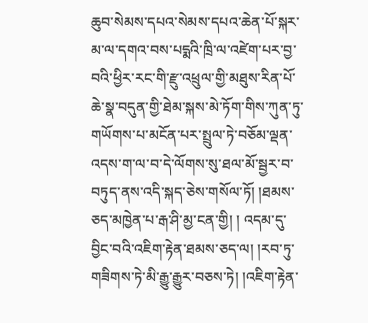ཆུབ་སེམས་དཔའ་སེམས་དཔའ་ཆེན་པོ་སྐར་མ་ལ་དགའ་བས་པདྨའི་ཁྲི་ལ་འཛེག་པར་བྱ་བའི་ཕྱིར་རང་གི་རྫུ་འཕྲུལ་གྱི་མཐུས་རིན་པོ་ཆེ་སྣ་བདུན་གྱི་ཐེམ་སྐས་མེ་ཏོག་གིས་ཀུན་ཏུ་གཡོགས་པ་མངོན་པར་སྤྲུལ་ཏེ་བཅོམ་ལྡན་འདས་ག་ལ་བ་དེ་ལོགས་སུ་ཐལ་མོ་སྦྱར་བ་བཏུད་ནས་འདི་སྐད་ཅེས་གསོལ་ཏོ། །ཐམས་ཅད་མཁྱེན་པ་རྒ་ཤི་མྱ་ངན་གྱི། ། འདམ་དུ་བྱིང་བའི་འཇིག་རྟེན་ཐམས་ཅད་ལ། །རབ་ཏུ་གཟིགས་ཏེ་མི་རྒྱུ་རྒྱུར་བཅས་ཏེ། །འཇིག་རྟེན་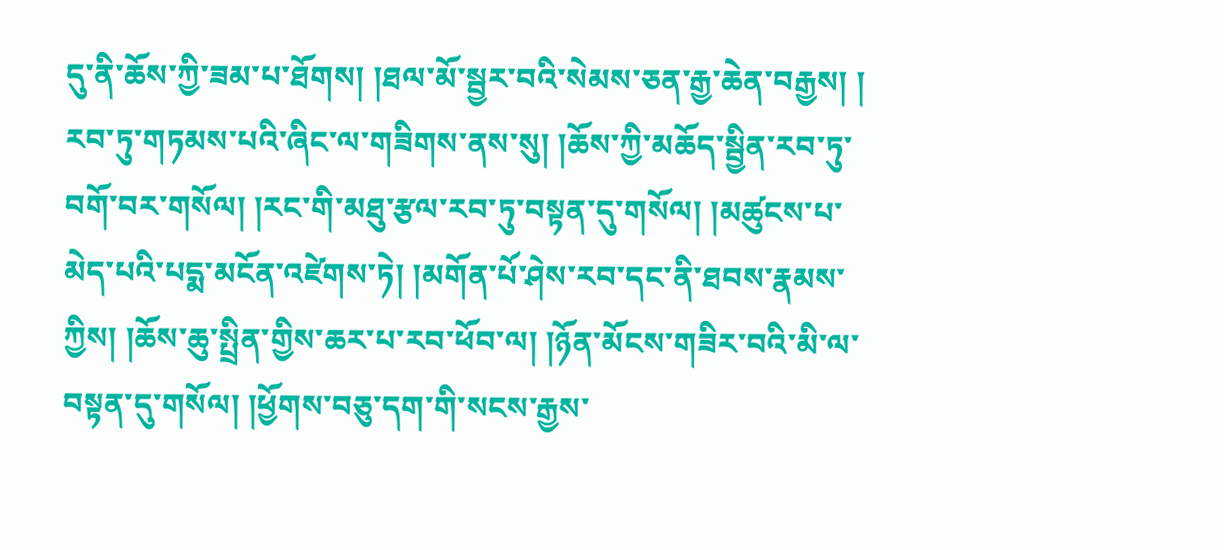དུ་ནི་ཆོས་ཀྱི་ཟམ་པ་ཐོགས། །ཐལ་མོ་སྦྱར་བའི་སེམས་ཅན་རྒྱ་ཆེན་བརྒྱས། ། རབ་ཏུ་གཏམས་པའི་ཞིང་ལ་གཟིགས་ནས་སུ། །ཆོས་ཀྱི་མཆོད་སྦྱིན་རབ་ཏུ་བགོ་བར་གསོལ། །རང་གི་མཐུ་རྩལ་རབ་ཏུ་བསྟན་དུ་གསོལ། །མཚུངས་པ་མེད་པའི་པདྨ་མངོན་འཛེགས་ཏེ། །མགོན་པོ་ཤེས་རབ་དང་ནི་ཐབས་རྣམས་ཀྱིས། །ཆོས་ཆུ་སྤྲིན་གྱིས་ཆར་པ་རབ་ཕོབ་ལ། །ཉོན་མོངས་གཟིར་བའི་མི་ལ་བསྟན་དུ་གསོལ། །ཕྱོགས་བཅུ་དག་གི་སངས་རྒྱས་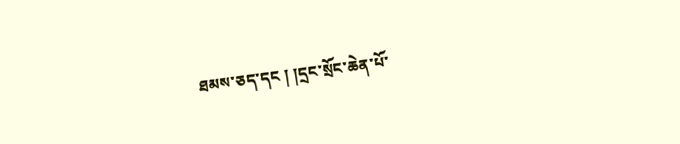ཐམས་ཅད་དང ། །དྲང་སྲོང་ཆེན་པོ་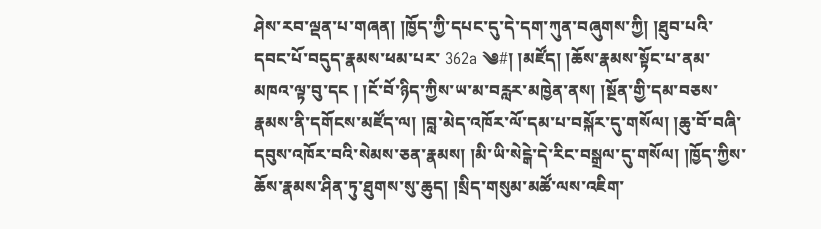ཤེས་རབ་ལྡན་པ་གཞན། །ཁྱོད་ཀྱི་དཔང་དུ་དེ་དག་ཀུན་བཞུགས་ཀྱི། །ཐུབ་པའི་དབང་པོ་བདུད་རྣམས་ཕམ་པར་ 362a ༄#། །མཛོད། །ཆོས་རྣམས་སྟོང་པ་ནམ་མཁའ་ལྟ་བུ་དང ། །ངོ་བོ་ཉིད་ཀྱིས་ཡ་མ་བརླར་མཁྱེན་ནས། །སྔོན་གྱི་དམ་བཅས་རྣམས་ནི་དགོངས་མཛོད་ལ། །བླ་མེད་འཁོར་ལོ་དམ་པ་བསྐོར་དུ་གསོལ། །ཆུ་བོ་བཞི་དབུས་འཁོར་བའི་སེམས་ཅན་རྣམས། །མི་ཡི་སེངྒེ་དེ་རིང་བསྒྲལ་དུ་གསོལ། །ཁྱོད་ཀྱིས་ཆོས་རྣམས་ཤིན་ཏུ་ཐུགས་སུ་ཆུད། །སྲིད་གསུམ་མཚོ་ལས་འཇིག་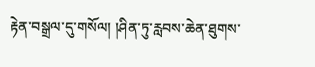རྟེན་བསྒྲལ་དུ་གསོལ། །ཤིན་ཏུ་རླབས་ཆེན་ཐུགས་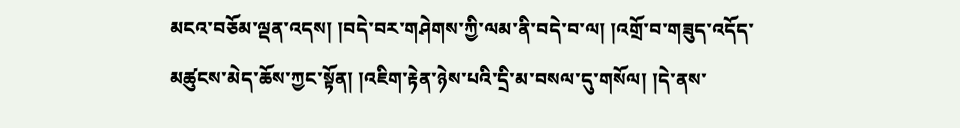མངའ་བཅོམ་ལྡན་འདས། །བདེ་བར་གཤེགས་ཀྱི་ལམ་ནི་བདེ་བ་ལ། །འགྲོ་བ་གཟུད་འདོད་མཚུངས་མེད་ཆོས་ཀྱང་སྟོན། །འཇིག་རྟེན་ཉེས་པའི་དྲི་མ་བསལ་དུ་གསོལ། །དེ་ནས་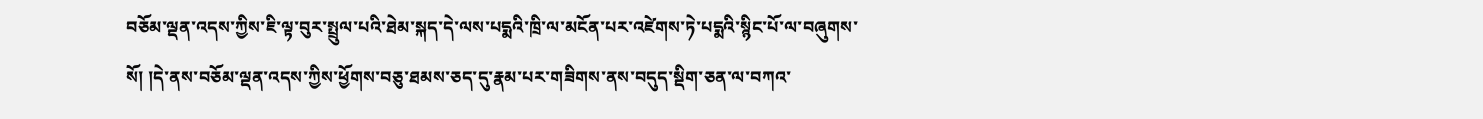བཅོམ་ལྡན་འདས་ཀྱིས་ཇི་ལྟ་བུར་སྤྲུལ་པའི་ཐེམ་སྐད་དེ་ལས་པདྨའི་ཁྲི་ལ་མངོན་པར་འཛེགས་ཏེ་པདྨའི་སྙིང་པོ་ལ་བཞུགས་སོ། །དེ་ནས་བཅོམ་ལྡན་འདས་ཀྱིས་ཕྱོགས་བཅུ་ཐམས་ཅད་དུ་རྣམ་པར་གཟིགས་ནས་བདུད་སྡིག་ཅན་ལ་བཀའ་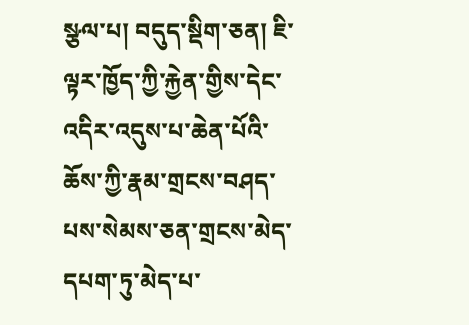སྩལ་པ། བདུད་སྡིག་ཅན། ཇི་ལྟར་ཁྱོད་ཀྱི་རྐྱེན་གྱིས་དེང་འདིར་འདུས་པ་ཆེན་པོའི་ཆོས་ཀྱི་རྣམ་གྲངས་བཤད་པས་སེམས་ཅན་གྲངས་མེད་དཔག་ཏུ་མེད་པ་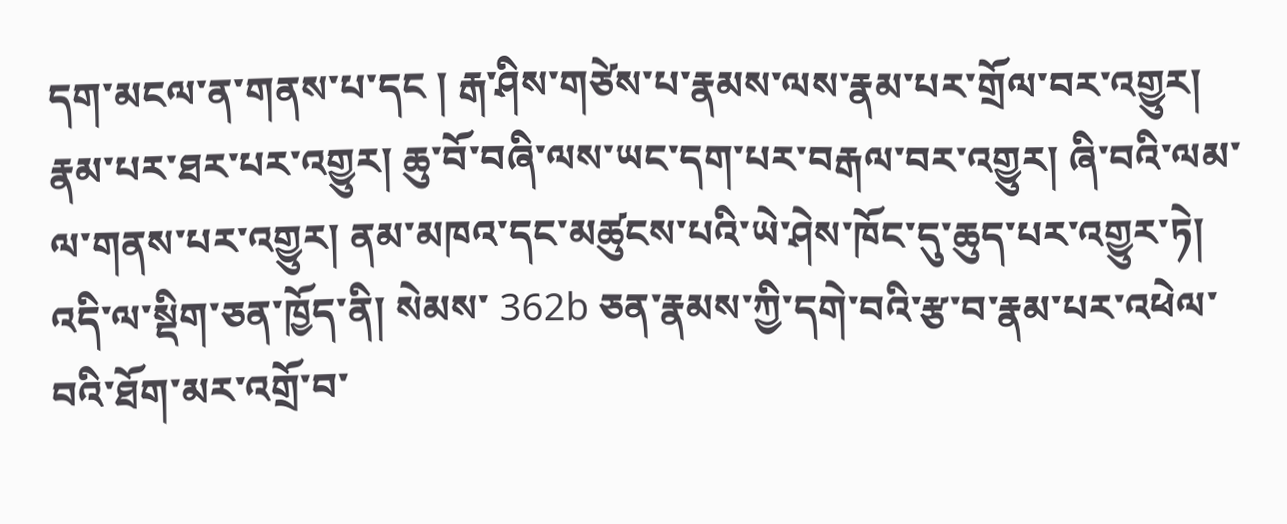དག་མངལ་ན་གནས་པ་དང ། རྒ་ཤིས་གཙེས་པ་རྣམས་ལས་རྣམ་པར་གྲོལ་བར་འགྱུར། རྣམ་པར་ཐར་པར་འགྱུར། ཆུ་བོ་བཞི་ལས་ཡང་དག་པར་བརྒལ་བར་འགྱུར། ཞི་བའི་ལམ་ལ་གནས་པར་འགྱུར། ནམ་མཁའ་དང་མཚུངས་པའི་ཡེ་ཤེས་ཁོང་དུ་ཆུད་པར་འགྱུར་ཏེ། འདི་ལ་སྡིག་ཅན་ཁྱོད་ནི། སེམས་ 362b ཅན་རྣམས་ཀྱི་དགེ་བའི་རྩ་བ་རྣམ་པར་འཕེལ་བའི་ཐོག་མར་འགྲོ་བ་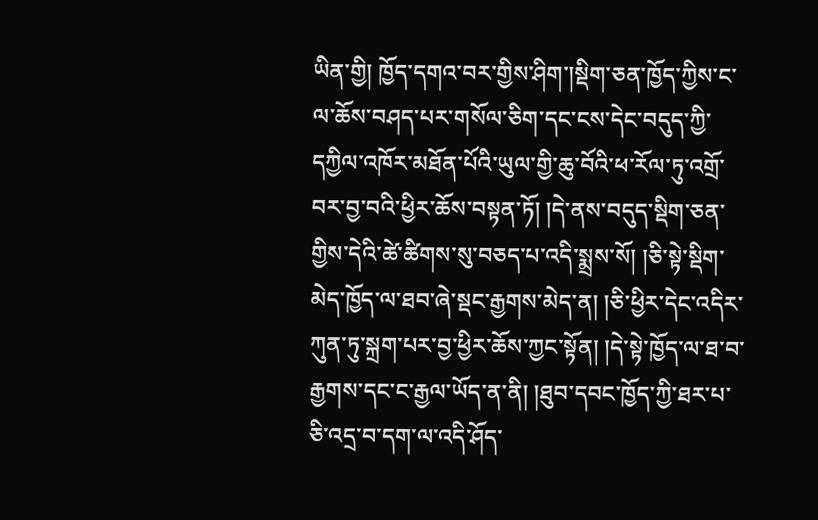ཡིན་གྱི། ཁྱོད་དགའ་བར་གྱིས་ཤིག་།སྡིག་ཅན་ཁྱོད་ཀྱིས་ང་ལ་ཆོས་བཤད་པར་གསོལ་ཅིག་དང་ངས་དེང་བདུད་ཀྱི་དཀྱིལ་འཁོར་མཐོན་པོའི་ཡུལ་གྱི་ཆུ་བོའི་ཕ་རོལ་ཏུ་འགྲོ་བར་བྱ་བའི་ཕྱིར་ཆོས་བསྟན་ཏོ། །དེ་ནས་བདུད་སྡིག་ཅན་གྱིས་དེའི་ཚེ་ཚིགས་སུ་བཅད་པ་འདི་སྨྲས་སོ། །ཅི་སྟེ་སྡིག་མེད་ཁྱོད་ལ་ཐབ་ཞེ་སྡང་རྒྱགས་མེད་ན། །ཅི་ཕྱིར་དེང་འདིར་ཀུན་ཏུ་སྐྲག་པར་བྱ་ཕྱིར་ཆོས་ཀྱང་སྟོན། །དེ་སྟེ་ཁྱོད་ལ་ཐ་བ་རྒྱགས་དང་ང་རྒྱལ་ཡོད་ན་ནི། །ཐུབ་དབང་ཁྱོད་ཀྱི་ཐར་པ་ཅི་འདྲ་བ་དག་ལ་འདི་ཤོད་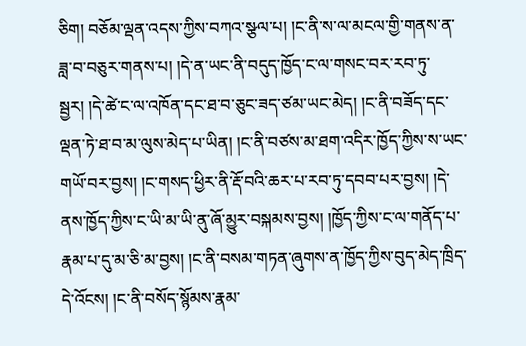ཅིག། བཅོམ་ལྡན་འདས་ཀྱིས་བཀའ་སྩལ་པ། །ང་ནི་ས་ལ་མངལ་གྱི་གནས་ན་ཟླ་བ་བཅུར་གནས་པ། །དེ་ན་ཡང་ནི་བདུད་ཁྱོད་ང་ལ་གསང་བར་རབ་ཏུ་སྦྱར། །དེ་ཚེ་ང་ལ་འཁོན་དང་ཐ་བ་ཅུང་ཟད་ཙམ་ཡང་མེད། །ང་ནི་བཟོད་དང་ལྡན་ཏེ་ཐ་བ་མ་ལུས་མེད་པ་ཡིན། །ང་ནི་བཙས་མ་ཐག་འདིར་ཁྱོད་ཀྱིས་ས་ཡང་གཡོ་བར་བྱས། །ང་གསད་ཕྱིར་ནི་རྡོ་བའི་ཆར་པ་རབ་ཏུ་དབབ་པར་བྱས། །དེ་ནས་ཁྱོད་ཀྱིས་ང་ཡི་མ་ཡི་ནུ་ཞོ་མྱུར་བསྐམས་བྱས། །ཁྱོད་ཀྱིས་ང་ལ་གནོད་པ་རྣམ་པ་དུ་མ་ཅི་མ་བྱས། །ང་ནི་བསམ་གཏན་ཞུགས་ན་ཁྱོད་ཀྱིས་བུད་མེད་ཁྲིད་དེ་འོངས། །ང་ནི་བསོད་སྙོམས་རྣམ་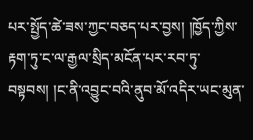པར་སྤྱོད་ཚེ་ཟས་ཀྱང་བཅད་པར་བྱས། །ཁྱོད་ཀྱིས་རྟག་ཏུ་ང་ལ་རྒྱལ་སྲིད་མངོན་པར་རབ་ཏུ་བསྟབས། །ང་ནི་འབྱུང་བའི་ནུབ་མོ་འདིར་ཡང་མུན་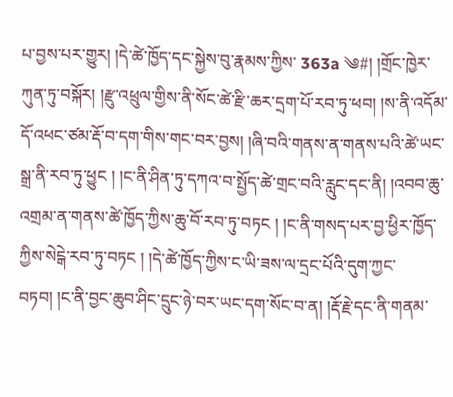པ་བྱས་པར་གྱུར། །དེ་ཚེ་ཁྱོད་དང་སྐྱེས་བུ་རྣམས་ཀྱིས་ 363a ༄#། །གྲོང་ཁྱེར་ཀུན་ཏུ་བསྐོར། །རྫུ་འཕྲུལ་གྱིས་ནི་སོང་ཚེ་རྫི་ཆར་དྲག་པོ་རབ་ཏུ་ཕབ། །ས་ནི་འདོམ་དོ་འཕང་ཙམ་རྡོ་བ་དག་གིས་གང་བར་བྱས། །ཞི་བའི་གནས་ན་གནས་པའི་ཚེ་ཡང་སྒྲ་ནི་རབ་ཏུ་ཕྱུང ། །ང་ནི་ཤིན་ཏུ་དཀའ་བ་སྤྱོད་ཚེ་གྲང་བའི་རླུང་དང་ནི། །འབབ་ཆུ་འགྲམ་ན་གནས་ཚེ་ཁྱོད་ཀྱིས་ཆུ་བོ་རབ་ཏུ་བཏང ། །ང་ནི་གསད་པར་བྱ་ཕྱིར་ཁྱོད་ཀྱིས་སེངྒེ་རབ་ཏུ་བཏང ། །དེ་ཚེ་ཁྱོད་ཀྱིས་ང་ཡི་ཟས་ལ་དྲང་པོའི་དུག་ཀྱང་བཏབ། །ང་ནི་བྱང་ཆུབ་ཤིང་དྲུང་ཉེ་བར་ཡང་དག་སོང་བ་ན། །རྡོ་རྗེ་དང་ནི་གནམ་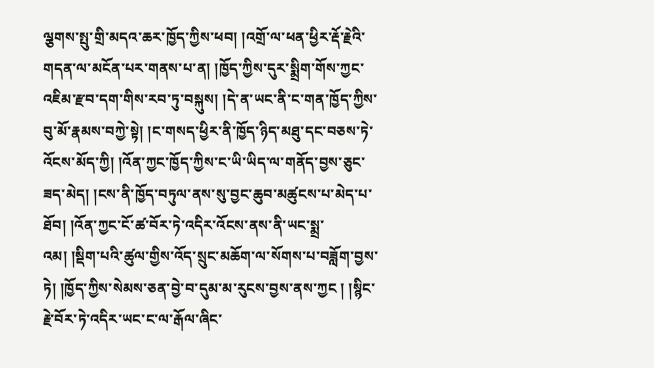ལྕགས་སྤུ་གྲི་མདའ་ཆར་ཁྱོད་ཀྱིས་ཕབ། །འགྲོ་ལ་ཕན་ཕྱིར་རྡོ་རྗེའི་གདན་ལ་མངོན་པར་གནས་པ་ན། །ཁྱོད་ཀྱིས་དུར་སྨྲིག་གོས་ཀྱང་འཇིམ་རྫབ་དག་གིས་རབ་ཏུ་བསྐུས། །དེ་ན་ཡང་ནི་ང་གན་ཁྱོད་ཀྱིས་བུ་མོ་རྣམས་བཀྱེ་སྟེ། །ང་གསད་ཕྱིར་ནི་ཁྱོད་ཉིད་མཐུ་དང་བཅས་ཏེ་འོངས་མོད་ཀྱི། །འོན་ཀྱང་ཁྱོད་ཀྱིས་ང་ཡི་ཡིད་ལ་གནོད་བྱས་ཅུང་ཟད་མེད། །ངས་ནི་ཁྱོད་བཏུལ་ནས་སུ་བྱང་ཆུབ་མཚུངས་པ་མེད་པ་ཐོབ། །འོན་ཀྱང་ངོ་ཚ་བོར་ཏེ་འདིར་འོངས་ནས་ནི་ཡང་སྨྲ་འམ། །སྡིག་པའི་ཚུལ་གྱིས་འོད་སྲུང་མཆོག་ལ་སོགས་པ་བཟློག་བྱས་ཏེ། །ཁྱོད་ཀྱིས་སེམས་ཅན་བྱེ་བ་དུམ་མ་རུངས་བྱས་ནས་ཀྱང ། །སྙིང་རྗེ་བོར་ཏེ་འདིར་ཡང་ང་ལ་རྒོལ་ཞིང་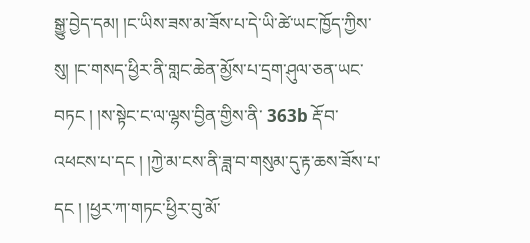སྒྱུ་བྱེད་དམ། །ང་ཡིས་ཟས་མ་ཟོས་པ་དེ་ཡི་ཚེ་ཡང་ཁྱོད་ཀྱིས་སུ། །ང་གསད་ཕྱིར་ནི་གླང་ཆེན་མྱོས་པ་དྲག་ཤུལ་ཅན་ཡང་བཏང ། །ས་སྟེང་ང་ལ་ལྷས་བྱིན་གྱིས་ནི་ 363b རྡོ་བ་འཕངས་པ་དང ། །ཀྱེ་མ་ངས་ནི་ཟླ་བ་གསུམ་དུ་རྟ་ཆས་ཟོས་པ་དང ། །ཕྱར་ཀ་གཏང་ཕྱིར་བུ་མོ་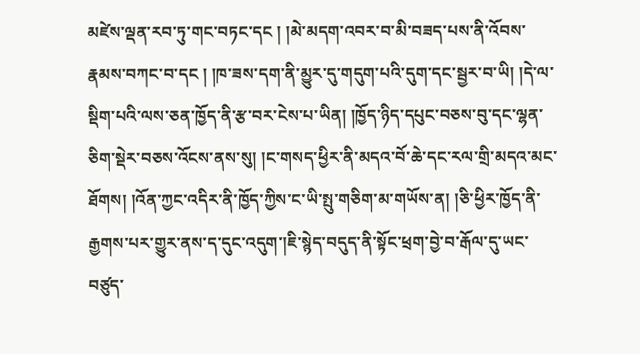མཛེས་ལྡན་རབ་ཏུ་གང་བཏང་དང ། །མེ་མདག་འབར་བ་མི་བཟད་པས་ནི་འོབས་རྣམས་བཀང་བ་དང ། །ཁ་ཟས་དག་ནི་མྱུར་དུ་གདུག་པའི་དུག་དང་སྦྱར་བ་ཡི། །དེ་ལ་སྡིག་པའི་ལས་ཅན་ཁྱོད་ནི་རྩ་བར་ངེས་པ་ཡིན། །ཁྱོད་ཉིད་དཔུང་བཅས་བུ་དང་ལྷན་ཅིག་སྡེར་བཅས་འོངས་ནས་སུ། །ང་གསད་ཕྱིར་ནི་མདའ་བོ་ཆེ་དང་རལ་གྲི་མདའ་མང་ཐོགས། །འོན་ཀྱང་འདིར་ནི་ཁྱོད་ཀྱིས་ང་ཡི་སྤུ་གཅིག་མ་གཡོས་ན། །ཅི་ཕྱིར་ཁྱོད་ནི་རྒྱགས་པར་གྱུར་ནས་ད་དུང་འདུག་།ཇི་སྙེད་བདུད་ནི་སྟོང་ཕྲག་བྱེ་བ་རྒོལ་དུ་ཡང་བཙུད་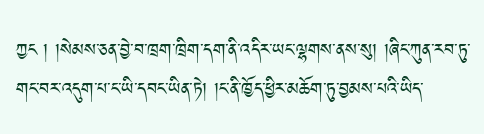ཀྱང ། །སེམས་ཅན་བྱེ་བ་ཁྲག་ཁྲིག་དག་ནི་འདིར་ཡང་ལྷགས་ནས་སུ། །ཞིང་ཀུན་རབ་ཏུ་གང་བར་འདུག་པ་ང་ཡི་དབང་ཡིན་ཏེ། །ང་ནི་ཁྱོད་ཕྱིར་མཆོག་ཏུ་བྱམས་པའི་ཡིད་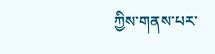ཀྱིས་གནས་པར་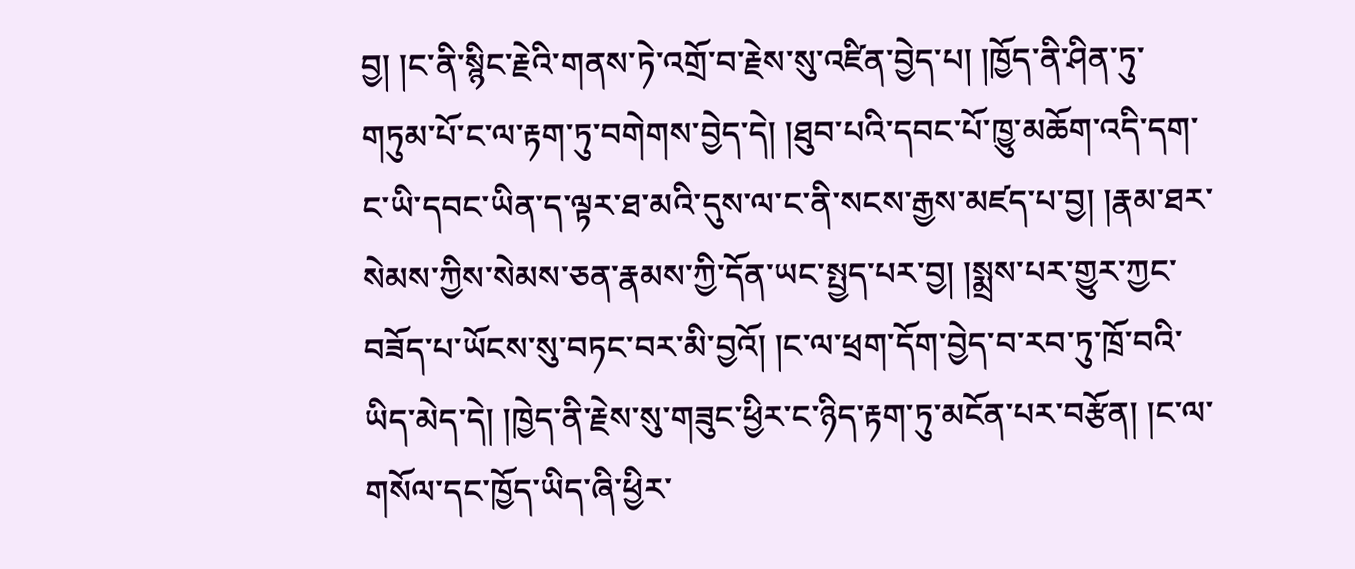བྱ། །ང་ནི་སྙིང་རྗེའི་གནས་ཏེ་འགྲོ་བ་རྗེས་སུ་འཛིན་བྱེད་པ། །ཁྱོད་ནི་ཤིན་ཏུ་གཏུམ་པོ་ང་ལ་རྟག་ཏུ་བགེགས་བྱེད་དེ། །ཐུབ་པའི་དབང་པོ་ཁྱུ་མཆོག་འདི་དག་ང་ཡི་དབང་ཡིན་ད་ལྟར་ཐ་མའི་དུས་ལ་ང་ནི་སངས་རྒྱས་མཛད་པ་བྱ། །རྣམ་ཐར་སེམས་ཀྱིས་སེམས་ཅན་རྣམས་ཀྱི་དོན་ཡང་སྤྱད་པར་བྱ། །སྨྲས་པར་གྱུར་ཀྱང་བཟོད་པ་ཡོངས་སུ་བཏང་བར་མི་བྱའོ། །ང་ལ་ཕྲག་དོག་བྱེད་བ་རབ་ཏུ་ཁྲོ་བའི་ཡིད་མེད་དེ། །ཁྱེད་ནི་རྗེས་སུ་གཟུང་ཕྱིར་ང་ཉིད་རྟག་ཏུ་མངོན་པར་བརྩོན། །ང་ལ་གསོལ་དང་ཁྱོད་ཡིད་ཞི་ཕྱིར་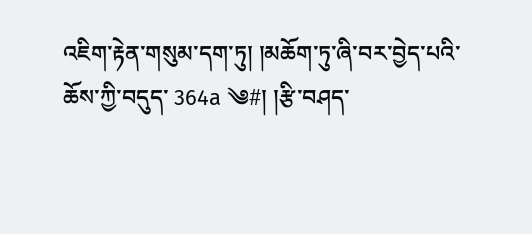འཇིག་རྟེན་གསུམ་དག་ཏུ། །མཆོག་ཏུ་ཞི་བར་བྱེད་པའི་ཆོས་ཀྱི་བདུད་ 364a ༄#། །རྩི་བཤད་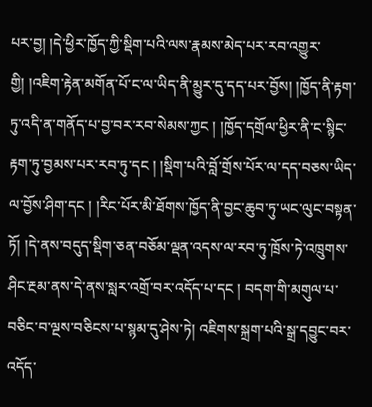པར་བྱ། །དེ་ཕྱིར་ཁྱོད་ཀྱི་སྡིག་པའི་ལས་རྣམས་མེད་པར་རབ་འགྱུར་གྱི། །འཇིག་རྟེན་མགོན་པོ་ང་ལ་ཡིད་ནི་མྱུར་དུ་དད་པར་བྱོས། །ཁྱོད་ནི་རྟག་ཏུ་འདི་ན་གནོད་པ་བྱ་བར་རབ་སེམས་ཀྱང ། །ཁྱོད་དགྲོལ་ཕྱིར་ནི་ང་སྙིང་རྟག་ཏུ་བྱམས་པར་རབ་ཏུ་དང ། །སྡིག་པའི་བློ་གྲོས་པོར་ལ་དད་བཅས་ཡིད་ལ་བྱོས་ཤིག་དང ། །རིང་པོར་མི་ཐོགས་ཁྱོད་ནི་བྱང་ཆུབ་ཏུ་ཡང་ལུང་བསྟན་ཏོ། །དེ་ནས་བདུད་སྡིག་ཅན་བཅོམ་ལྡན་འདས་ལ་རབ་ཏུ་ཁྲོས་ཏེ་འཁྲུགས་ཤིང་རྔམ་ནས་དེ་ནས་སླར་འགྲོ་བར་འདོད་པ་དང ། བདག་གི་མགུལ་པ་བཅིང་བ་ལྔས་བཅིངས་པ་སྙམ་དུ་ཤེས་ཏེ། འཇིགས་སྐྲག་པའི་སྒྲ་དབྱུང་བར་འདོད་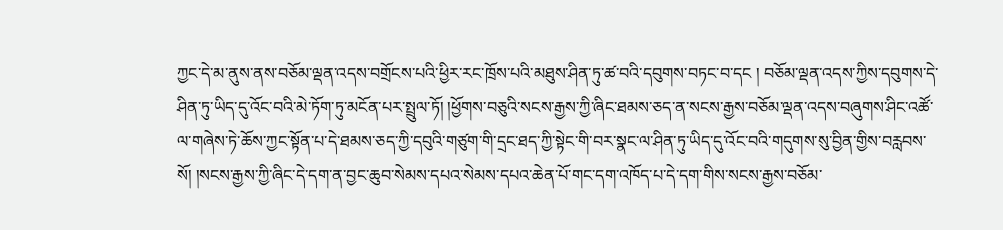ཀྱང་དེ་མ་ནུས་ནས་བཅོམ་ལྡན་འདས་བགྲོངས་པའི་ཕྱིར་རང་ཁྲོས་པའི་མཐུས་ཤིན་ཏུ་ཚ་བའི་དབུགས་བཏང་བ་དང ། བཅོམ་ལྡན་འདས་ཀྱིས་དབུགས་དེ་ཤིན་ཏུ་ཡིད་དུ་འོང་བའི་མེ་ཏོག་ཏུ་མངོན་པར་སྤྲུལ་ཏོ། །ཕྱོགས་བཅུའི་སངས་རྒྱས་ཀྱི་ཞིང་ཐམས་ཅད་ན་སངས་རྒྱས་བཅོམ་ལྡན་འདས་བཞུགས་ཤིང་འཚོ་ལ་གཞེས་ཏེ་ཆོས་ཀྱང་སྟོན་པ་དེ་ཐམས་ཅད་ཀྱི་དབུའི་གཙུག་གི་དྲང་ཐད་ཀྱི་སྟེང་གི་བར་སྣང་ལ་ཤིན་ཏུ་ཡིད་དུ་འོང་བའི་གདུགས་སུ་བྱིན་གྱིས་བརླབས་སོ། །སངས་རྒྱས་ཀྱི་ཞིང་དེ་དག་ན་བྱང་ཆུབ་སེམས་དཔའ་སེམས་དཔའ་ཆེན་པོ་གང་དག་འཁོད་པ་དེ་དག་གིས་སངས་རྒྱས་བཅོམ་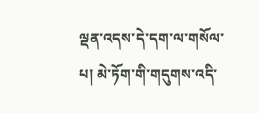ལྡན་འདས་དེ་དག་ལ་གསོལ་པ། མེ་ཏོག་གི་གདུགས་འདི་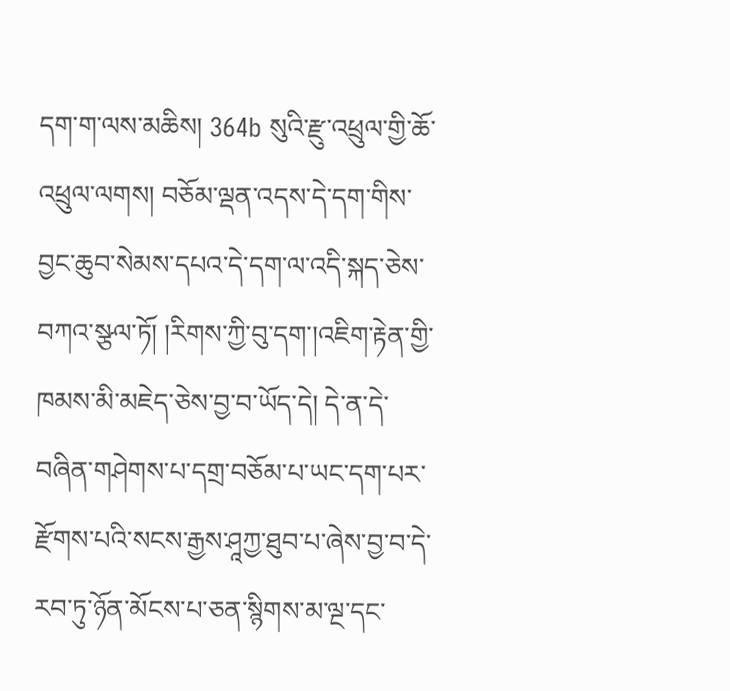དག་ག་ལས་མཆིས། 364b སུའི་རྫུ་འཕྲུལ་གྱི་ཆོ་འཕྲུལ་ལགས། བཅོམ་ལྡན་འདས་དེ་དག་གིས་བྱང་ཆུབ་སེམས་དཔའ་དེ་དག་ལ་འདི་སྐད་ཅེས་བཀའ་སྩལ་ཏོ། །རིགས་ཀྱི་བུ་དག་།འཇིག་རྟེན་གྱི་ཁམས་མི་མཇེད་ཅེས་བྱ་བ་ཡོད་དེ། དེ་ན་དེ་བཞིན་གཤེགས་པ་དགྲ་བཅོམ་པ་ཡང་དག་པར་རྫོགས་པའི་སངས་རྒྱས་ཤཱཀྱ་ཐུབ་པ་ཞེས་བྱ་བ་དེ་རབ་ཏུ་ཉོན་མོངས་པ་ཅན་སྙིགས་མ་ལྔ་དང་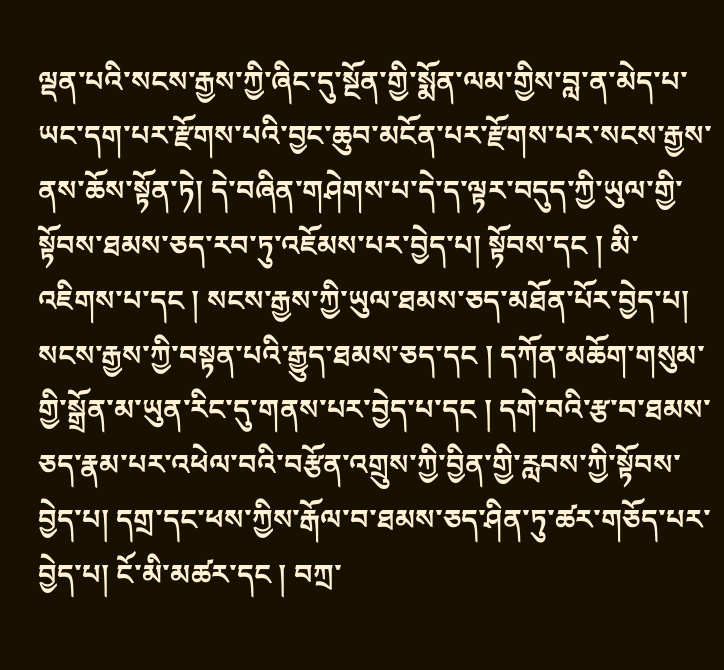ལྡན་པའི་སངས་རྒྱས་ཀྱི་ཞིང་དུ་སྔོན་གྱི་སྨོན་ལམ་གྱིས་བླ་ན་མེད་པ་ཡང་དག་པར་རྫོགས་པའི་བྱང་ཆུབ་མངོན་པར་རྫོགས་པར་སངས་རྒྱས་ནས་ཆོས་སྟོན་ཏེ། དེ་བཞིན་གཤེགས་པ་དེ་ད་ལྟར་བདུད་ཀྱི་ཡུལ་གྱི་སྟོབས་ཐམས་ཅད་རབ་ཏུ་འཇོམས་པར་བྱེད་པ། སྟོབས་དང ། མི་འཇིགས་པ་དང ། སངས་རྒྱས་ཀྱི་ཡུལ་ཐམས་ཅད་མཐོན་པོར་བྱེད་པ། སངས་རྒྱས་ཀྱི་བསྟན་པའི་རྒྱུད་ཐམས་ཅད་དང ། དཀོན་མཆོག་གསུམ་གྱི་སྒྲོན་མ་ཡུན་རིང་དུ་གནས་པར་བྱེད་པ་དང ། དགེ་བའི་རྩ་བ་ཐམས་ཅད་རྣམ་པར་འཕེལ་བའི་བརྩོན་འགྲུས་ཀྱི་བྱིན་གྱི་རླབས་ཀྱི་སྟོབས་བྱེད་པ། དགྲ་དང་ཕས་ཀྱིས་རྒོལ་བ་ཐམས་ཅད་ཤིན་ཏུ་ཚར་གཅོད་པར་བྱེད་པ། ངོ་མི་མཚར་དང ། བཀྲ་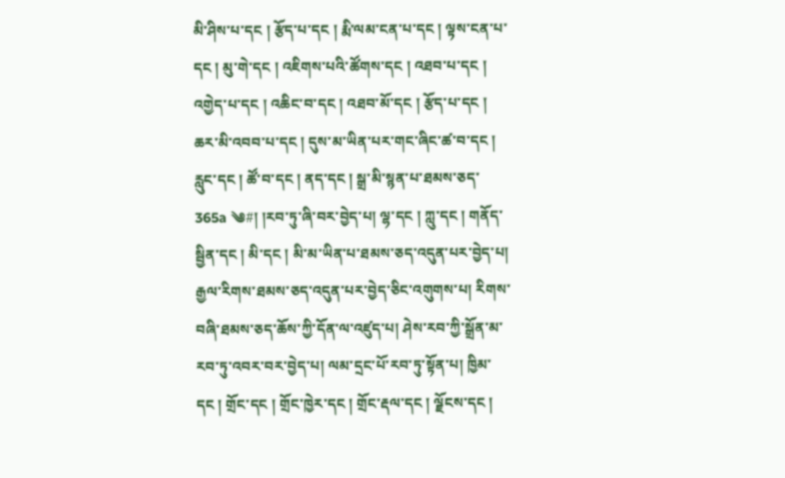མི་ཤིས་པ་དང ། རྩོད་པ་དང ། རྨི་ལམ་ངན་པ་དང ། ལྟས་ངན་པ་དང ། མུ་གེ་དང ། འཇིགས་པའི་ཚོགས་དང ། འཐབ་པ་དང ། འགྱེད་པ་དང ། འཆིང་བ་དང ། འཐབ་མོ་དང ། རྩོད་པ་དང ། ཆར་མི་འབབ་པ་དང ། དུས་མ་ཡིན་པར་གང་ཞིང་ཚ་བ་དང ། རླུང་དང ། ཚོ་བ་དང ། ནད་དང ། སྒྲ་མི་སྙན་པ་ཐམས་ཅད་ 365a ༄#། །རབ་ཏུ་ཞི་བར་བྱེད་པ། ལྷ་དང ། ཀླུ་དང ། གནོད་སྦྱིན་དང ། མི་དང ། མི་མ་ཡིན་པ་ཐམས་ཅད་འདུན་པར་བྱེད་པ། རྒྱལ་རིགས་ཐམས་ཅད་འདུན་པར་བྱེད་ཅིང་འགུགས་པ། རིགས་བཞི་ཐམས་ཅད་ཆོས་ཀྱི་དོན་ལ་འཛུད་པ། ཤེས་རབ་ཀྱི་སྒྲོན་མ་རབ་ཏུ་འབར་བར་བྱེད་པ། ལམ་དྲང་པོ་རབ་ཏུ་སྟོན་པ། ཁྱིམ་དང ། གྲོང་དང ། གྲོང་ཁྱེར་དང ། གྲོང་རྡལ་དང ། ལྗོངས་དང །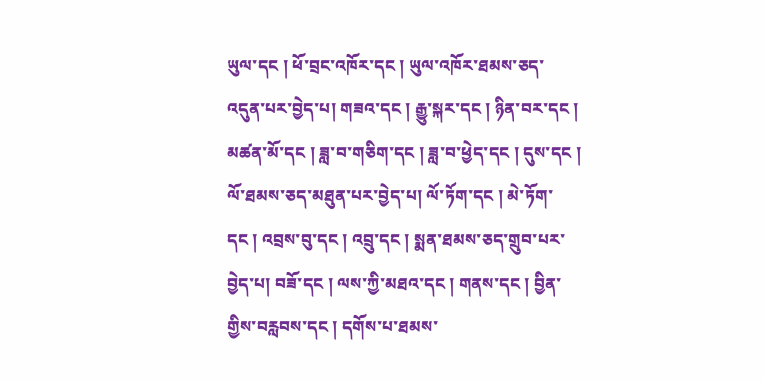ཡུལ་དང ། ཕོ་བྲང་འཁོར་དང ། ཡུལ་འཁོར་ཐམས་ཅད་འདུན་པར་བྱེད་པ། གཟའ་དང ། རྒྱུ་སྐར་དང ། ཉིན་བར་དང ། མཚན་མོ་དང ། ཟླ་བ་གཅིག་དང ། ཟླ་བ་ཕྱེད་དང ། དུས་དང ། ལོ་ཐམས་ཅད་མཐུན་པར་བྱེད་པ། ལོ་ཏོག་དང ། མེ་ཏོག་དང ། འབྲས་བུ་དང ། འབྲུ་དང ། སྨན་ཐམས་ཅད་གྲུབ་པར་བྱེད་པ། བཟོ་དང ། ལས་ཀྱི་མཐའ་དང ། གནས་དང ། བྱིན་གྱིས་བརླབས་དང ། དགོས་པ་ཐམས་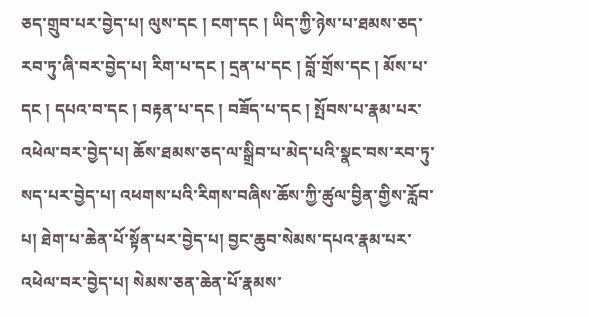ཅད་གྲུབ་པར་བྱེད་པ། ལུས་དང ། ངག་དང ། ཡིད་ཀྱི་ཉེས་པ་ཐམས་ཅད་རབ་ཏུ་ཞི་བར་བྱེད་པ། རིག་པ་དང ། དྲན་པ་དང ། བློ་གྲོས་དང ། མོས་པ་དང ། དཔའ་བ་དང ། བརྟན་པ་དང ། བཟོད་པ་དང ། སྤོབས་པ་རྣམ་པར་འཕེལ་བར་བྱེད་པ། ཆོས་ཐམས་ཅད་ལ་སྒྲིབ་པ་མེད་པའི་སྣང་བས་རབ་ཏུ་སད་པར་བྱེད་པ། འཕགས་པའི་རིགས་བཞིས་ཆོས་ཀྱི་ཚུལ་བྱིན་གྱིས་རློབ་པ། ཐེག་པ་ཆེན་པོ་སྟོན་པར་བྱེད་པ། བྱང་ཆུབ་སེམས་དཔའ་རྣམ་པར་འཕེལ་བར་བྱེད་པ། སེམས་ཅན་ཆེན་པོ་རྣམས་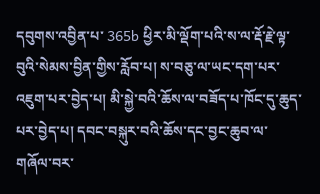དབུགས་འབྱིན་པ་ 365b ཕྱིར་མི་ལྡོག་པའི་ས་ལ་རྡོ་རྗེ་ལྟ་བུའི་སེམས་བྱིན་གྱིས་རློབ་པ། ས་བཅུ་ལ་ཡང་དག་པར་འཇུག་པར་བྱེད་པ། མི་སྐྱེ་བའི་ཆོས་ལ་བཟོད་པ་ཁོང་དུ་ཆུད་པར་བྱེད་པ། དབང་བསྐུར་བའི་ཆོས་དང་བྱང་ཆུབ་ལ་གཞོལ་བར་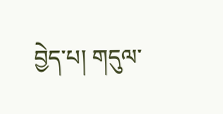བྱེད་པ། གདུལ་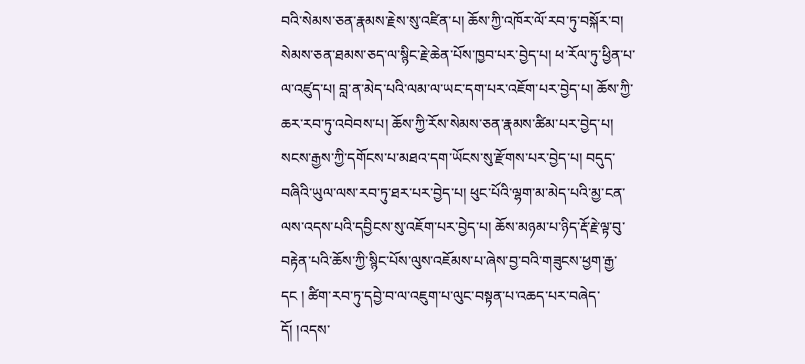བའི་སེམས་ཅན་རྣམས་རྗེས་སུ་འཛིན་པ། ཆོས་ཀྱི་འཁོར་ལོ་རབ་ཏུ་བསྐོར་བ། སེམས་ཅན་ཐམས་ཅད་ལ་སྙིང་རྗེ་ཆེན་པོས་ཁྱབ་པར་བྱེད་པ། ཕ་རོལ་ཏུ་ཕྱིན་པ་ལ་འཛུད་པ། བླ་ན་མེད་པའི་ལམ་ལ་ཡང་དག་པར་འཇོག་པར་བྱེད་པ། ཆོས་ཀྱི་ཆར་རབ་ཏུ་འབེབས་པ། ཆོས་ཀྱི་རོས་སེམས་ཅན་རྣམས་ཚིམ་པར་བྱེད་པ། སངས་རྒྱས་ཀྱི་དགོངས་པ་མཐའ་དག་ཡོངས་སུ་རྫོགས་པར་བྱེད་པ། བདུད་བཞིའི་ཡུལ་ལས་རབ་ཏུ་ཐར་པར་བྱེད་པ། ཕུང་པོའི་ལྷག་མ་མེད་པའི་མྱ་ངན་ལས་འདས་པའི་དབྱིངས་སུ་འཇོག་པར་བྱེད་པ། ཆོས་མཉམ་པ་ཉིད་རྡོ་རྗེ་ལྟ་བུ་བརྟེན་པའི་ཆོས་ཀྱི་སྙིང་པོས་ལུས་འཇོམས་པ་ཞེས་བྱ་བའི་གཟུངས་ཕྱག་རྒྱ་དང ། ཚིག་རབ་ཏུ་དབྱེ་བ་ལ་འཇུག་པ་ལུང་བསྟན་པ་འཆད་པར་བཞེད་དོ། །འདས་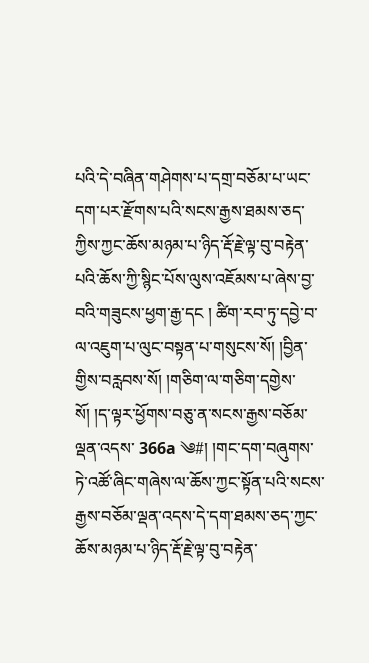པའི་དེ་བཞིན་གཤེགས་པ་དགྲ་བཅོམ་པ་ཡང་དག་པར་རྫོགས་པའི་སངས་རྒྱས་ཐམས་ཅད་ཀྱིས་ཀྱང་ཆོས་མཉམ་པ་ཉིད་རྡོ་རྗེ་ལྟ་བུ་བརྟེན་པའི་ཆོས་ཀྱི་སྙིང་པོས་ལུས་འཇོམས་པ་ཞེས་བྱ་བའི་གཟུངས་ཕྱག་རྒྱ་དང ། ཚིག་རབ་ཏུ་དབྱེ་བ་ལ་འཇུག་པ་ལུང་བསྟན་པ་གསུངས་སོ། །བྱིན་གྱིས་བརླབས་སོ། །གཅིག་ལ་གཅིག་དགྱེས་སོ། །ད་ལྟར་ཕྱོགས་བཅུ་ན་སངས་རྒྱས་བཅོམ་ལྡན་འདས་ 366a ༄#། །གང་དག་བཞུགས་ཏེ་འཚོ་ཞིང་གཞེས་ལ་ཆོས་ཀྱང་སྟོན་པའི་སངས་རྒྱས་བཅོམ་ལྡན་འདས་དེ་དག་ཐམས་ཅད་ཀྱང་ཆོས་མཉམ་པ་ཉིད་རྡོ་རྗེ་ལྟ་བུ་བརྟེན་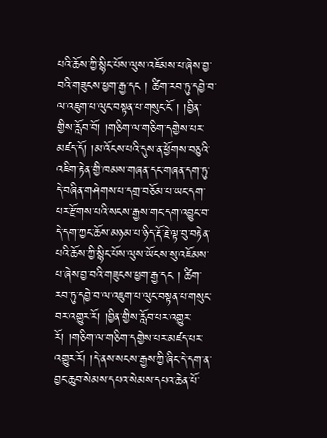པའི་ཆོས་ཀྱི་སྙིང་པོས་ལུས་འཇོམས་པ་ཞེས་བྱ་བའི་གཟུངས་ཕྱག་རྒྱ་དང ། ཚིག་རབ་ཏུ་དབྱེ་བ་ལ་འཇུག་པ་ལུང་བསྟན་པ་གསུང་ངོ ། །བྱིན་གྱིས་རློབ་བོ། །གཅིག་ལ་གཅིག་དགྱེས་པར་མཛད་དོ། །མ་འོངས་པའི་དུས་ན་ཕྱོགས་བཅུའི་འཇིག་རྟེན་གྱི་ཁམས་གཞན་དང་གཞན་དག་ཏུ་དེ་བཞིན་གཤེགས་པ་དགྲ་བཅོམ་པ་ཡང་དག་པར་རྫོགས་པའི་སངས་རྒྱས་གང་དག་འབྱུང་བ་དེ་དག་ཀྱང་ཆོས་མཉམ་པ་ཉིད་རྡོ་རྗེ་ལྟ་བུ་བརྟེན་པའི་ཆོས་ཀྱི་སྙིང་པོས་ལུས་ཡོངས་སུ་འཇོམས་པ་ཞེས་བྱ་བའི་གཟུངས་ཕྱག་རྒྱ་དང ། ཚིག་རབ་ཏུ་དབྱེ་བ་ལ་འཇུག་པ་ལུང་བསྟན་པ་གསུང་བར་འགྱུར་རོ། །བྱིན་གྱིས་རློབ་པར་འགྱུར་རོ། །གཅིག་ལ་གཅིག་དགྱེས་པར་མཛད་པར་འགྱུར་རོ། །དེ་ནས་སངས་རྒྱས་ཀྱི་ཞིང་དེ་དག་ན་བྱང་ཆུབ་སེམས་དཔའ་སེམས་དཔའ་ཆེན་པོ་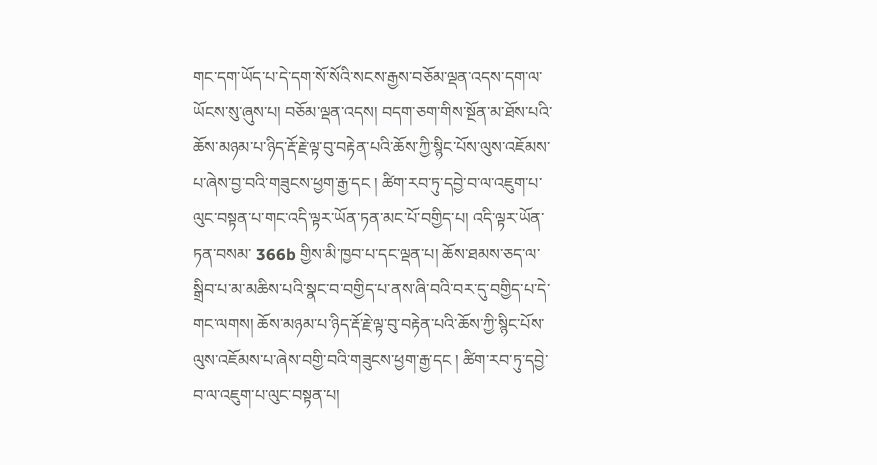གང་དག་ཡོད་པ་དེ་དག་སོ་སོའི་སངས་རྒྱས་བཅོམ་ལྡན་འདས་དག་ལ་ཡོངས་སུ་ཞུས་པ། བཅོམ་ལྡན་འདས། བདག་ཅག་གིས་སྔོན་མ་ཐོས་པའི་ཆོས་མཉམ་པ་ཉིད་རྡོ་རྗེ་ལྟ་བུ་བརྟེན་པའི་ཆོས་ཀྱི་སྙིང་པོས་ལུས་འཇོམས་པ་ཞེས་བྱ་བའི་གཟུངས་ཕྱག་རྒྱ་དང ། ཚིག་རབ་ཏུ་དབྱེ་བ་ལ་འཇུག་པ་ལུང་བསྟན་པ་གང་འདི་ལྟར་ཡོན་ཏན་མང་པོ་བགྱིད་པ། འདི་ལྟར་ཡོན་ཏན་བསམ་ 366b གྱིས་མི་ཁྱབ་པ་དང་ལྡན་པ། ཆོས་ཐམས་ཅད་ལ་སྒྲིབ་པ་མ་མཆིས་པའི་སྣང་བ་བགྱིད་པ་ནས་ཞི་བའི་བར་དུ་བགྱིད་པ་དེ་གང་ལགས། ཆོས་མཉམ་པ་ཉིད་རྡོ་རྗེ་ལྟ་བུ་བརྟེན་པའི་ཆོས་ཀྱི་སྙིང་པོས་ལུས་འཇོམས་པ་ཞེས་བགྱི་བའི་གཟུངས་ཕྱག་རྒྱ་དང ། ཚིག་རབ་ཏུ་དབྱེ་བ་ལ་འཇུག་པ་ལུང་བསྟན་པ།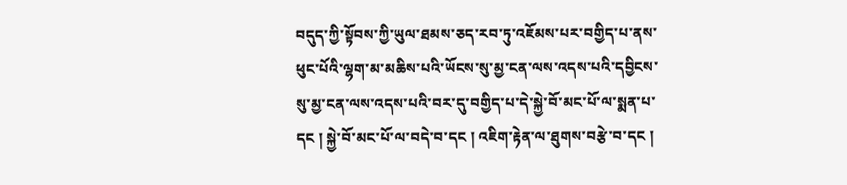བདུད་ཀྱི་སྟོབས་ཀྱི་ཡུལ་ཐམས་ཅད་རབ་ཏུ་འཇོམས་པར་བགྱིད་པ་ནས་ཕུང་པོའི་ལྷག་མ་མཆིས་པའི་ཡོངས་སུ་མྱ་ངན་ལས་འདས་པའི་དབྱིངས་སུ་མྱ་ངན་ལས་འདས་པའི་བར་དུ་བགྱིད་པ་དེ་སྐྱེ་བོ་མང་པོ་ལ་སྨན་པ་དང ། སྐྱེ་བོ་མང་པོ་ལ་བདེ་བ་དང ། འཇིག་རྟེན་ལ་ཐུགས་བརྩེ་བ་དང །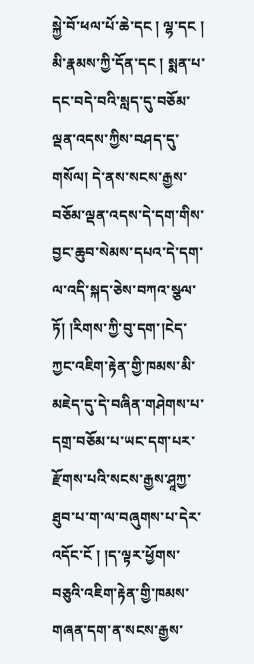སྐྱེ་བོ་ཕལ་པོ་ཆེ་དང ། ལྷ་དང ། མི་རྣམས་ཀྱི་དོན་དང ། སྨན་པ་དང་བདེ་བའི་སླད་དུ་བཅོམ་ལྡན་འདས་ཀྱིས་བཤད་དུ་གསོལ། དེ་ནས་སངས་རྒྱས་བཅོམ་ལྡན་འདས་དེ་དག་གིས་བྱང་ཆུབ་སེམས་དཔའ་དེ་དག་ལ་འདི་སྐད་ཅེས་བཀའ་སྩལ་ཏོ། །རིགས་ཀྱི་བུ་དག་།ངེད་ཀྱང་འཇིག་རྟེན་གྱི་ཁམས་མི་མཇེད་དུ་དེ་བཞིན་གཤེགས་པ་དགྲ་བཅོམ་པ་ཡང་དག་པར་རྫོགས་པའི་སངས་རྒྱས་ཤཱཀྱ་ཐུབ་པ་ག་ལ་བཞུགས་པ་དེར་འདོང་ངོ ། །ད་ལྟར་ཕྱོགས་བཅུའི་འཇིག་རྟེན་གྱི་ཁམས་གཞན་དག་ན་སངས་རྒྱས་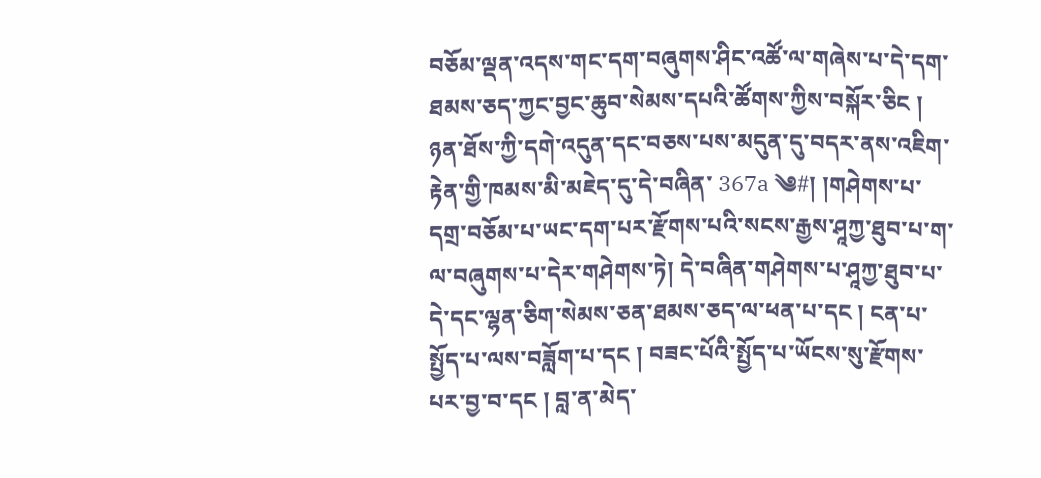བཅོམ་ལྡན་འདས་གང་དག་བཞུགས་ཤིང་འཚོ་ལ་གཞེས་པ་དེ་དག་ཐམས་ཅད་ཀྱང་བྱང་ཆུབ་སེམས་དཔའི་ཚོགས་ཀྱིས་བསྐོར་ཅིང ། ཉན་ཐོས་ཀྱི་དགེ་འདུན་དང་བཅས་པས་མདུན་དུ་བདར་ནས་འཇིག་རྟེན་གྱི་ཁམས་མི་མཇེད་དུ་དེ་བཞིན་ 367a ༄#། །གཤེགས་པ་དགྲ་བཅོམ་པ་ཡང་དག་པར་རྫོགས་པའི་སངས་རྒྱས་ཤཱཀྱ་ཐུབ་པ་ག་ལ་བཞུགས་པ་དེར་གཤེགས་ཏེ། དེ་བཞིན་གཤེགས་པ་ཤཱཀྱ་ཐུབ་པ་དེ་དང་ལྷན་ཅིག་སེམས་ཅན་ཐམས་ཅད་ལ་ཕན་པ་དང ། ངན་པ་སྤྱོད་པ་ལས་བཟློག་པ་དང ། བཟང་པོའི་སྤྱོད་པ་ཡོངས་སུ་རྫོགས་པར་བྱ་བ་དང ། བླ་ན་མེད་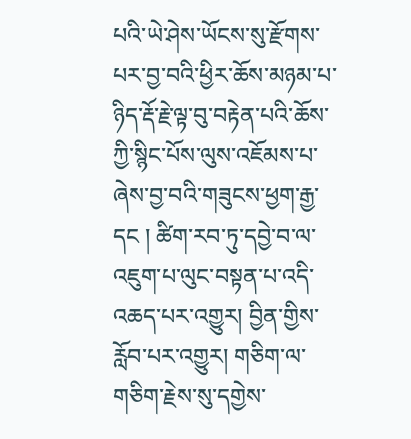པའི་ཡེ་ཤེས་ཡོངས་སུ་རྫོགས་པར་བྱ་བའི་ཕྱིར་ཆོས་མཉམ་པ་ཉིད་རྡོ་རྗེ་ལྟ་བུ་བརྟེན་པའི་ཆོས་ཀྱི་སྙིང་པོས་ལུས་འཇོམས་པ་ཞེས་བྱ་བའི་གཟུངས་ཕྱག་རྒྱ་དང ། ཚིག་རབ་ཏུ་དབྱེ་བ་ལ་འཇུག་པ་ལུང་བསྟན་པ་འདི་འཆད་པར་འགྱུར། བྱིན་གྱིས་རློབ་པར་འགྱུར། གཅིག་ལ་གཅིག་རྗེས་སུ་དགྱེས་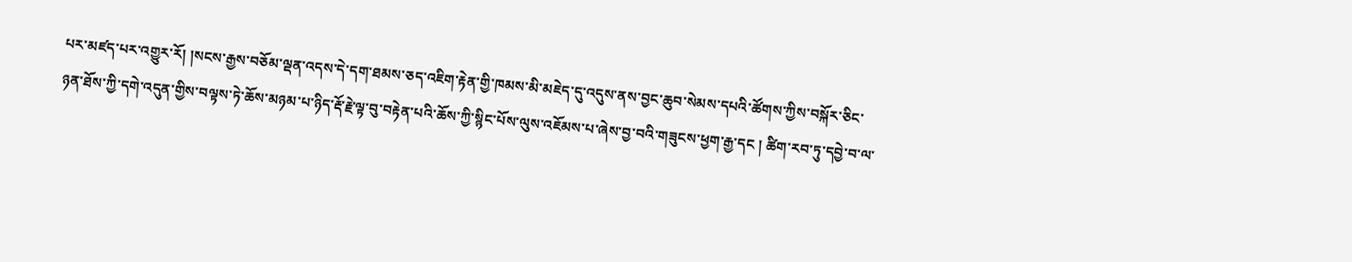པར་མཛད་པར་འགྱུར་རོ། །སངས་རྒྱས་བཅོམ་ལྡན་འདས་དེ་དག་ཐམས་ཅད་འཇིག་རྟེན་གྱི་ཁམས་མི་མཇེད་དུ་འདུས་ནས་བྱང་ཆུབ་སེམས་དཔའི་ཚོགས་ཀྱིས་བསྐོར་ཅིང་ཉན་ཐོས་ཀྱི་དགེ་འདུན་གྱིས་བལྟས་ཏེ་ཆོས་མཉམ་པ་ཉིད་རྡོ་རྗེ་ལྟ་བུ་བརྟེན་པའི་ཆོས་ཀྱི་སྙིང་པོས་ལུས་འཇོམས་པ་ཞེས་བྱ་བའི་གཟུངས་ཕྱག་རྒྱ་དང ། ཚིག་རབ་ཏུ་དབྱེ་བ་ལ་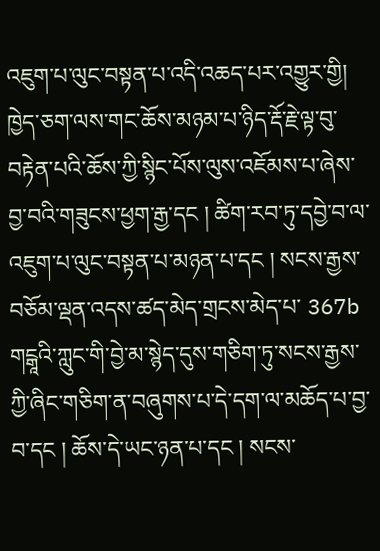འཇུག་པ་ལུང་བསྟན་པ་འདི་འཆད་པར་འགྱུར་གྱི། ཁྱེད་ཅག་ལས་གང་ཆོས་མཉམ་པ་ཉིད་རྡོ་རྗེ་ལྟ་བུ་བརྟེན་པའི་ཆོས་ཀྱི་སྙིང་པོས་ལུས་འཇོམས་པ་ཞེས་བྱ་བའི་གཟུངས་ཕྱག་རྒྱ་དང ། ཚིག་རབ་ཏུ་དབྱེ་བ་ལ་འཇུག་པ་ལུང་བསྟན་པ་མཉན་པ་དང ། སངས་རྒྱས་བཅོམ་ལྡན་འདས་ཚད་མེད་གྲངས་མེད་པ་ 367b གངྒཱའི་ཀླུང་གི་བྱེ་མ་སྙེད་དུས་གཅིག་ཏུ་སངས་རྒྱས་ཀྱི་ཞིང་གཅིག་ན་བཞུགས་པ་དེ་དག་ལ་མཆོད་པ་བྱ་བ་དང ། ཆོས་དེ་ཡང་ཉན་པ་དང ། སངས་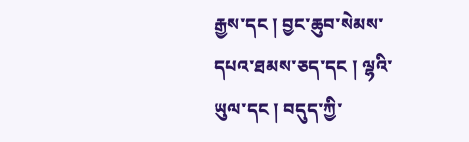རྒྱས་དང ། བྱང་ཆུབ་སེམས་དཔའ་ཐམས་ཅད་དང ། ལྷའི་ཡུལ་དང ། བདུད་ཀྱི་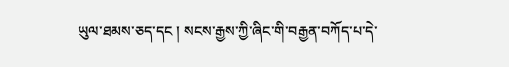ཡུལ་ཐམས་ཅད་དང ། སངས་རྒྱས་ཀྱི་ཞིང་གི་བརྒྱན་བཀོད་པ་དེ་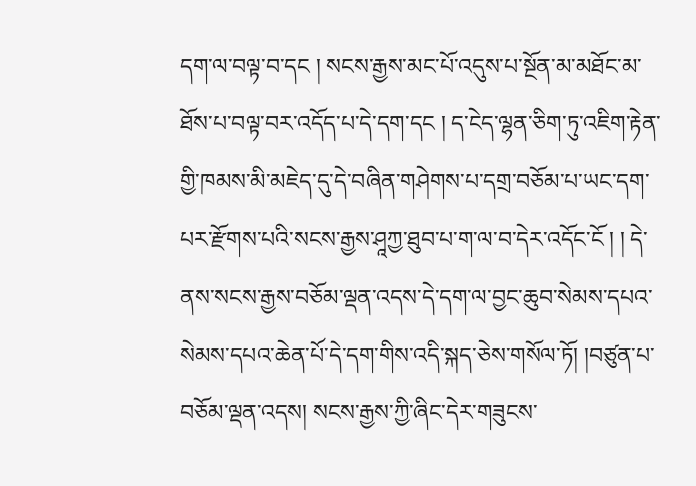དག་ལ་བལྟ་བ་དང ། སངས་རྒྱས་མང་པོ་འདུས་པ་སྔོན་མ་མཐོང་མ་ཐོས་པ་བལྟ་བར་འདོད་པ་དེ་དག་དང ། ད་ངེད་ལྷན་ཅིག་ཏུ་འཇིག་རྟེན་གྱི་ཁམས་མི་མཇེད་དུ་དེ་བཞིན་གཤེགས་པ་དགྲ་བཅོམ་པ་ཡང་དག་པར་རྫོགས་པའི་སངས་རྒྱས་ཤཱཀྱ་ཐུབ་པ་ག་ལ་བ་དེར་འདོང་ངོ ། ། དེ་ནས་སངས་རྒྱས་བཅོམ་ལྡན་འདས་དེ་དག་ལ་བྱང་ཆུབ་སེམས་དཔའ་སེམས་དཔའ་ཆེན་པོ་དེ་དག་གིས་འདི་སྐད་ཅེས་གསོལ་ཏོ། །བཙུན་པ་བཅོམ་ལྡན་འདས། སངས་རྒྱས་ཀྱི་ཞིང་དེར་གཟུངས་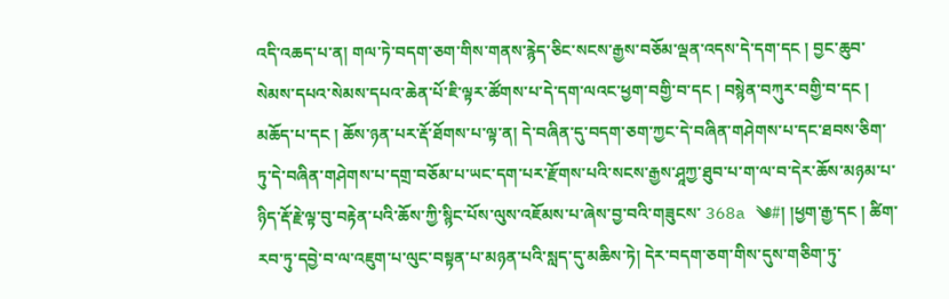འདི་འཆད་པ་ན། གལ་ཏེ་བདག་ཅག་གིས་གནས་རྙེད་ཅིང་སངས་རྒྱས་བཅོམ་ལྡན་འདས་དེ་དག་དང ། བྱང་ཆུབ་སེམས་དཔའ་སེམས་དཔའ་ཆེན་པོ་ཇི་ལྟར་ཚོགས་པ་དེ་དག་ལའང་ཕྱག་བགྱི་བ་དང ། བསྙེན་བཀུར་བགྱི་བ་དང ། མཆོད་པ་དང ། ཆོས་ཉན་པར་རྡོ་ཐོགས་པ་ལྟ་ན། དེ་བཞིན་དུ་བདག་ཅག་ཀྱང་དེ་བཞིན་གཤེགས་པ་དང་ཐབས་ཅིག་ཏུ་དེ་བཞིན་གཤེགས་པ་དགྲ་བཅོམ་པ་ཡང་དག་པར་རྫོགས་པའི་སངས་རྒྱས་ཤཱཀྱ་ཐུབ་པ་ག་ལ་བ་དེར་ཆོས་མཉམ་པ་ཉིད་རྡོ་རྗེ་ལྟ་བུ་བརྟེན་པའི་ཆོས་ཀྱི་སྙིང་པོས་ལུས་འཇོམས་པ་ཞེས་བྱ་བའི་གཟུངས་ 368a ༄#། །ཕྱག་རྒྱ་དང ། ཚིག་རབ་ཏུ་དབྱེ་བ་ལ་འཇུག་པ་ལུང་བསྟན་པ་མཉན་པའི་སླད་དུ་མཆིས་ཏེ། དེར་བདག་ཅག་གིས་དུས་གཅིག་ཏུ་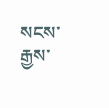སངས་རྒྱས་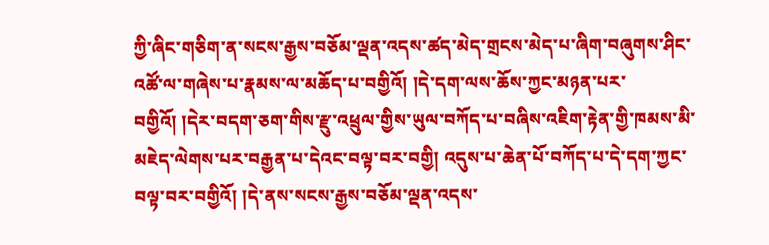ཀྱི་ཞིང་གཅིག་ན་སངས་རྒྱས་བཅོམ་ལྡན་འདས་ཚད་མེད་གྲངས་མེད་པ་ཞིག་བཞུགས་ཤིང་འཚོ་ལ་གཞེས་པ་རྣམས་ལ་མཆོད་པ་བགྱིའོ། །དེ་དག་ལས་ཆོས་ཀྱང་མཉན་པར་བགྱིའོ། །དེར་བདག་ཅག་གིས་རྫུ་འཕྲུལ་གྱིས་ཡུལ་བཀོད་པ་བཞིས་འཇིག་རྟེན་གྱི་ཁམས་མི་མཇེད་ལེགས་པར་བརྒྱན་པ་དེའང་བལྟ་བར་བགྱི། འདུས་པ་ཆེན་པོ་བཀོད་པ་དེ་དག་ཀྱང་བལྟ་བར་བགྱིའོ། །དེ་ནས་སངས་རྒྱས་བཅོམ་ལྡན་འདས་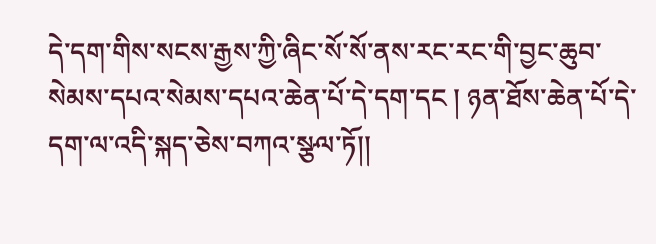དེ་དག་གིས་སངས་རྒྱས་ཀྱི་ཞིང་སོ་སོ་ནས་རང་རང་གི་བྱང་ཆུབ་སེམས་དཔའ་སེམས་དཔའ་ཆེན་པོ་དེ་དག་དང ། ཉན་ཐོས་ཆེན་པོ་དེ་དག་ལ་འདི་སྐད་ཅེས་བཀའ་སྩལ་ཏོ།།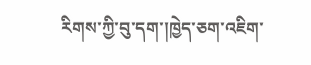རིགས་ཀྱི་བུ་དག་།ཁྱེད་ཅག་འཇིག་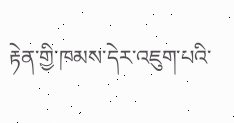རྟེན་གྱི་ཁམས་དེར་འཇུག་པའི་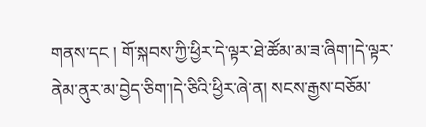གནས་དང ། གོ་སྐབས་ཀྱི་ཕྱིར་དེ་ལྟར་ཐེ་ཚོམ་མ་ཟ་ཞིག་།དེ་ལྟར་ནེམ་ནུར་མ་བྱེད་ཅིག་།དེ་ཅིའི་ཕྱིར་ཞེ་ན། སངས་རྒྱས་བཅོམ་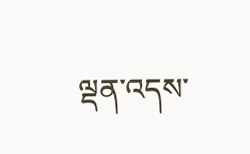ལྡན་འདས་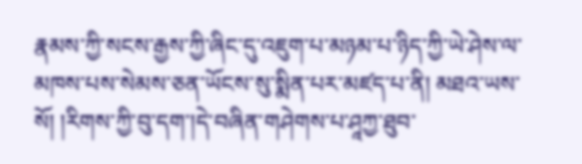རྣམས་ཀྱི་སངས་རྒྱས་ཀྱི་ཞིང་དུ་འཇུག་པ་མཉམ་པ་ཉིད་ཀྱི་ཡེ་ཤེས་ལ་མཁས་པས་སེམས་ཅན་ཡོངས་སུ་སྨིན་པར་མཛད་པ་ནི། མཐའ་ཡས་སོ། །རིགས་ཀྱི་བུ་དག་།དེ་བཞིན་གཤེགས་པ་ཤཱཀྱ་ཐུབ་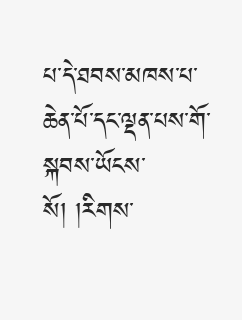པ་དེ་ཐབས་མཁས་པ་ཆེན་པོ་དང་ལྡན་པས་གོ་སྐབས་ཡོངས་སོ། །རིགས་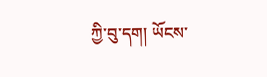ཀྱི་བུ་དག། ཡོངས་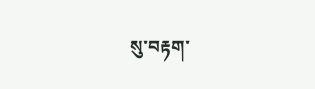སུ་བརྟག་